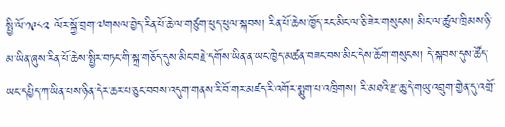སྤྱི་ལོ་༡༩༨༢ ལོར་སྐྱོ་བྲག་༧གསལ་བྱེད་རིན་པོ་ཆེ་ལ་གཙུག་ཕུད་ཕུལ་སྐབས། རིན་པོ་ཆེས་ཁྱོད་རང་མིང་ལ་ཅི་ཟེར་གསུངས། མིང་ལ་ཚུལ་ཁྲིམས་ཉི་མ་ཡིན་ཞུས་རིན་པོ་ཆེས་སྤྱིར་བཏང་གི་སྐྲ་གཅོད་དུས་མིང་བརྗེ་དགོས་ཡིན་ན་ཡང་ཁྱེད་མཚན་བཟང་བས་མིང་དེས་ཆོག་གསུངས། དེ་སྐབས་དུས་ཚོད་ཡང་དཔྱིད་ཀ་ཡིན་པས་ཉིན་དེར་ཆར་པ་ཅུང་བབས་འདུག་གནས་རི་བོ་གར་མཛད་རི་འགོར་སྨུག་པ་འཁྲིགས། རི་མཐའི་རྫ་ཆུ་དེ་གཡུ་འབྲུག་གྱེན་དུ་འགྲོ་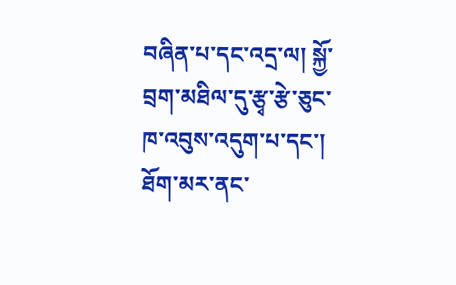བཞིན་པ་དང་འདྲ་ལ། སྐྱོ་བྲག་མཐིལ་དུ་རྩྭ་རྩེ་ཅུང་ཁ་འབུས་འདུག་པ་དང་། ཐོག་མར་ནང་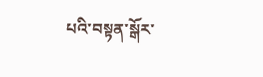པའི་བསྟན་སྒོར་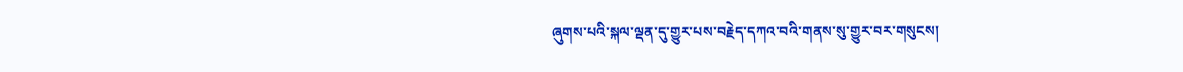ཞུགས་པའི་སྐལ་ལྡན་དུ་གྱུར་པས་བརྗེད་དཀའ་བའི་གནས་སུ་གྱུར་བར་གསུངས།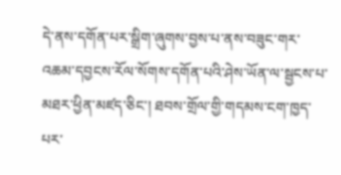དེ་ནས་དགོན་པར་སྒྲིག་ཞུགས་བྱས་པ་ནས་བཟུང་གར་འཆམ་དབྱངས་རོལ་སོགས་དགོན་པའི་ཤེས་ཡོན་ལ་སྦྱངས་པ་མཐར་ཕྱིན་མཛད་ཅིང་། ཐབས་གྲོལ་གྱི་གདམས་ངག་ཁྱད་པར་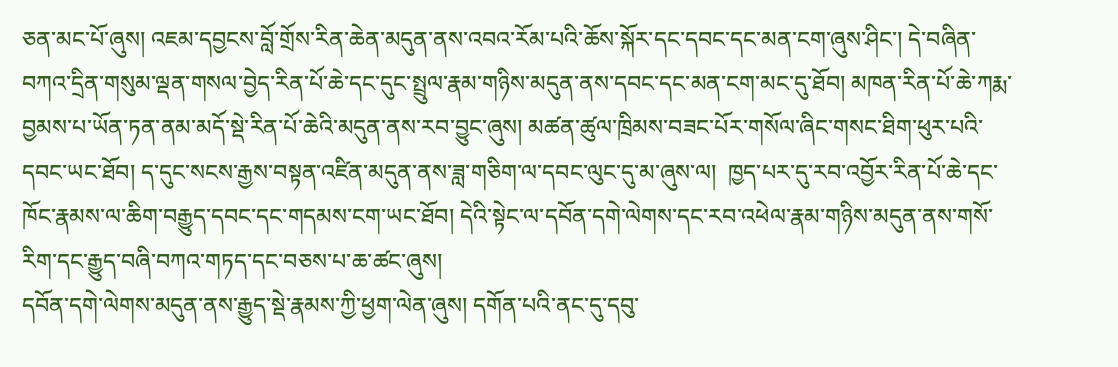ཅན་མང་པོ་ཞུས། འཇམ་དབྱངས་བློ་གྲོས་རིན་ཆེན་མདུན་ནས་འབའ་རོམ་པའི་ཆོས་སྐོར་དང་དབང་དང་མན་ངག་ཞུས་ཤིང་། དེ་བཞིན་བཀའ་དྲིན་གསུམ་ལྡན་གསལ་བྱེད་རིན་པོ་ཆེ་དང་དུང་སྤྲུལ་རྣམ་གཉིས་མདུན་ནས་དབང་དང་མན་ངག་མང་དུ་ཐོབ། མཁན་རིན་པོ་ཆེ་ཀརྨ་བྱམས་པ་ཡོན་ཏན་ནམ་མདོ་སྡེ་རིན་པོ་ཆེའི་མདུན་ནས་རབ་བྱུང་ཞུས། མཚན་ཚུལ་ཁྲིམས་བཟང་པོར་གསོལ་ཞིང་གསང་ཐིག་ཕུར་པའི་དབང་ཡང་ཐོབ། ད་དུང་སངས་རྒྱས་བསྟན་འཛིན་མདུན་ནས་ཟླ་གཅིག་ལ་དབང་ལུང་དུ་མ་ཞུས་ལ།  ཁྱད་པར་དུ་རབ་འབྱོར་རིན་པོ་ཆེ་དང་ཁོང་རྣམས་ལ་ཆིག་བརྒྱུད་དབང་དང་གདམས་ངག་ཡང་ཐོབ། དེའི་སྟེང་ལ་དབོན་དགེ་ལེགས་དང་རབ་འཕེལ་རྣམ་གཉིས་མདུན་ནས་གསོ་རིག་དང་རྒྱུད་བཞི་བཀའ་གཏད་དང་བཅས་པ་ཆ་ཚང་ཞུས།
དབོན་དགེ་ལེགས་མདུན་ནས་རྒྱུད་སྡེ་རྣམས་ཀྱི་ཕྱག་ལེན་ཞུས། དགོན་པའི་ནང་དུ་དབུ་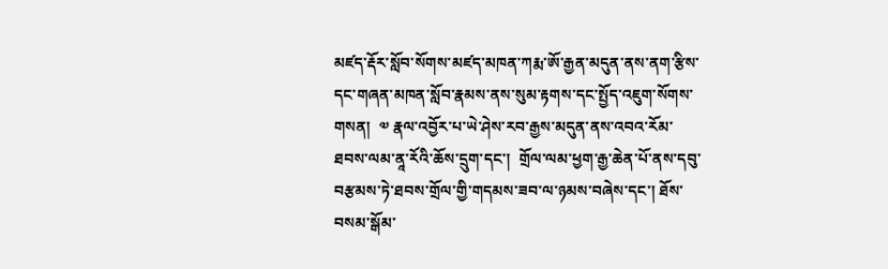མཛད་རྡོར་སློབ་སོགས་མཛད་མཁན་ཀརྨ་ཨོ་རྒྱན་མདུན་ནས་ནག་རྩིས་དང་གཞན་མཁན་སློབ་རྣམས་ནས་སུམ་རྟགས་དང་སྤྱོད་འཇུག་སོགས་གསན།  ༧ རྣལ་འབྱོར་པ་ཡེ་ཤེས་རབ་རྒྱས་མདུན་ནས་འབའ་རོམ་ཐབས་ལམ་ནཱ་རོའི་ཆོས་དྲུག་དང་།  གྲོལ་ལམ་ཕྱག་རྒྱ་ཆེན་པོ་ནས་དབུ་བརྩམས་ཏེ་ཐབས་གྲོལ་གྱི་གདམས་ཟབ་ལ་ཉམས་བཞེས་དང་། ཐོས་བསམ་སྒོམ་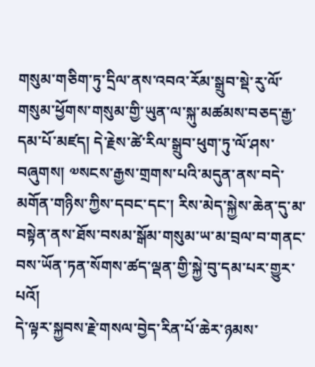གསུམ་གཅིག་ཏུ་དྲིལ་ནས་འབའ་རོམ་སྒྲུབ་སྡེ་རུ་ལོ་གསུམ་ཕྱོགས་གསུམ་གྱི་ཡུན་ལ་སྐུ་མཚམས་བཅད་རྒྱ་དམ་པོ་མཛད། དེ་རྗེས་ཚེ་རིལ་སྒྲུབ་ཕུག་ཏུ་ལོ་ཤས་བཞུགས། ༧སངས་རྒྱས་གྲགས་པའི་མདུན་ནས་བདེ་མགོན་གཉིས་ཀྱིས་དབང་དང་། རིས་མེད་སྐྱེས་ཆེན་དུ་མ་བསྟེན་ནས་ཐོས་བསམ་སྒོམ་གསུམ་ཡ་མ་བྲལ་བ་གནང་བས་ཡོན་ཏན་སོགས་ཚད་ལྡན་གྱི་སྐྱེ་བུ་དམ་པར་གྱུར་པའོ།
དེ་ལྟར་སྐྱབས་རྗེ་གསལ་བྱེད་རིན་པོ་ཆེར་ཉམས་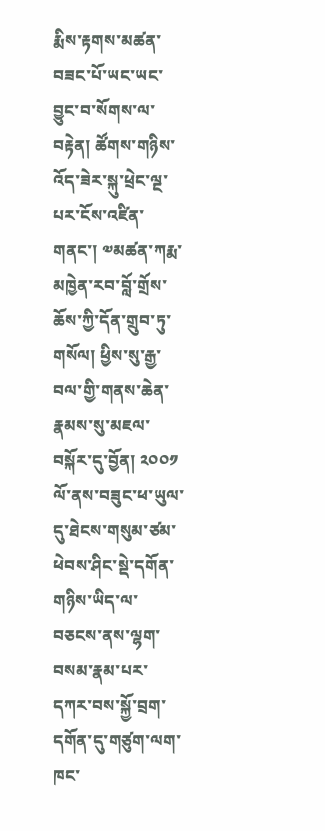རྨིས་རྟགས་མཚན་བཟང་པོ་ཡང་ཡང་བྱུང་བ་སོགས་ལ་བརྟེན། ཚོགས་གཉིས་འོད་ཟེར་སྐུ་ཕྲེང་ལྔ་པར་ངོས་འཛིན་གནང་། ༧མཚན་ཀརྨ་མཁྱེན་རབ་བློ་གྲོས་ཆོས་ཀྱི་དོན་གྲུབ་ཏུ་གསོལ། ཕྱིས་སུ་རྒྱ་བལ་གྱི་གནས་ཆེན་རྣམས་སུ་མཇལ་བསྐོར་དུ་བྱོན། ༢༠༠༡ ལོ་ནས་བཟུང་ཕ་ཡུལ་དུ་ཐེངས་གསུམ་ཙམ་ཕེབས་ཤིང་སྡེ་དགོན་གཉིས་ཡིད་ལ་བཅངས་ནས་ལྷག་བསམ་རྣམ་པར་དཀར་བས་སྐྱོ་བྲག་དགོན་དུ་གཙུག་ལག་ཁང་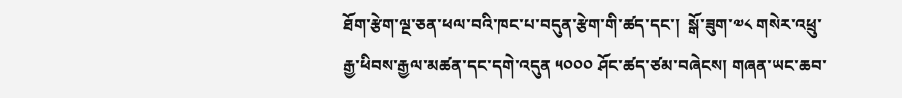ཐོག་རྩེག་ལྔ་ཅན་ཕལ་བའི་ཁང་པ་བདུན་རྩེག་གི་ཚད་དང་།  སྒོ་ཟུག་༧༨ གསེར་འཕྲུ་རྒྱ་ཕིབས་རྒྱལ་མཚན་དང་དགེ་འདུན ༥༠༠༠ ཤོང་ཚད་ཙམ་བཞེངས། གཞན་ཡང་ཆབ་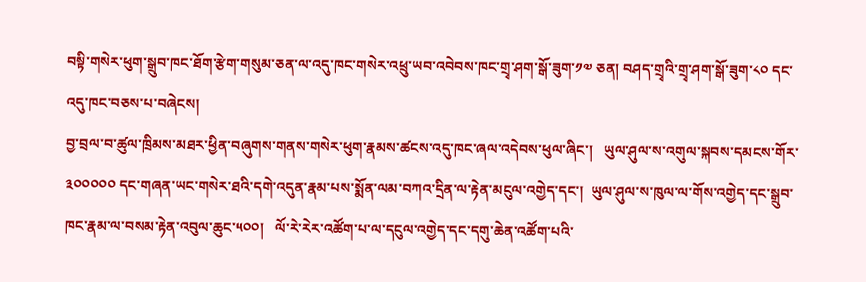བསྟི་གསེར་ཕུག་སྒྲུབ་ཁང་ཐོག་རྩེག་གསུམ་ཅན་ལ་འདུ་ཁང་གསེར་འཕྲུ་ཡབ་འབེབས་ཁང་གྲྭ་ཤག་སྒོ་ཟུག་༡༧ ཅན། བཤད་གྲྭའི་གྲྭ་ཤག་སྒོ་ཟུག་༨༠ དང་འདུ་ཁང་བཅས་པ་བཞེངས།
བྱ་བྲལ་བ་ཚུལ་ཁྲིམས་མཐར་ཕྱིན་བཞུགས་གནས་གསེར་ཕུག་རྣམས་ཚངས་འདུ་ཁང་ཞལ་འདེབས་ཕུལ་ཞིང་།   ཡུལ་ཤུལ་ས་འགུལ་སྐབས་དམངས་གོར་༣༠༠༠༠༠ དང་གཞན་ཡང་གསེར་ཐའི་དགེ་འདུན་རྣམ་པས་སྨོན་ལམ་བཀའ་དྲིན་ལ་རྟེན་མངུལ་འགྱེད་དང་།  ཡུལ་ཤུལ་ས་ཁུལ་ལ་གོས་འགྱེད་དང་སྒྲུབ་ཁང་རྣམ་ལ་བསམ་རྟེན་འབུལ་ཆུང་༥༠༠།   ལོ་རེ་རེར་འཚོག་པ་ལ་དངུལ་འགྱེད་དང་དགུ་ཆེན་འཚོག་པའི་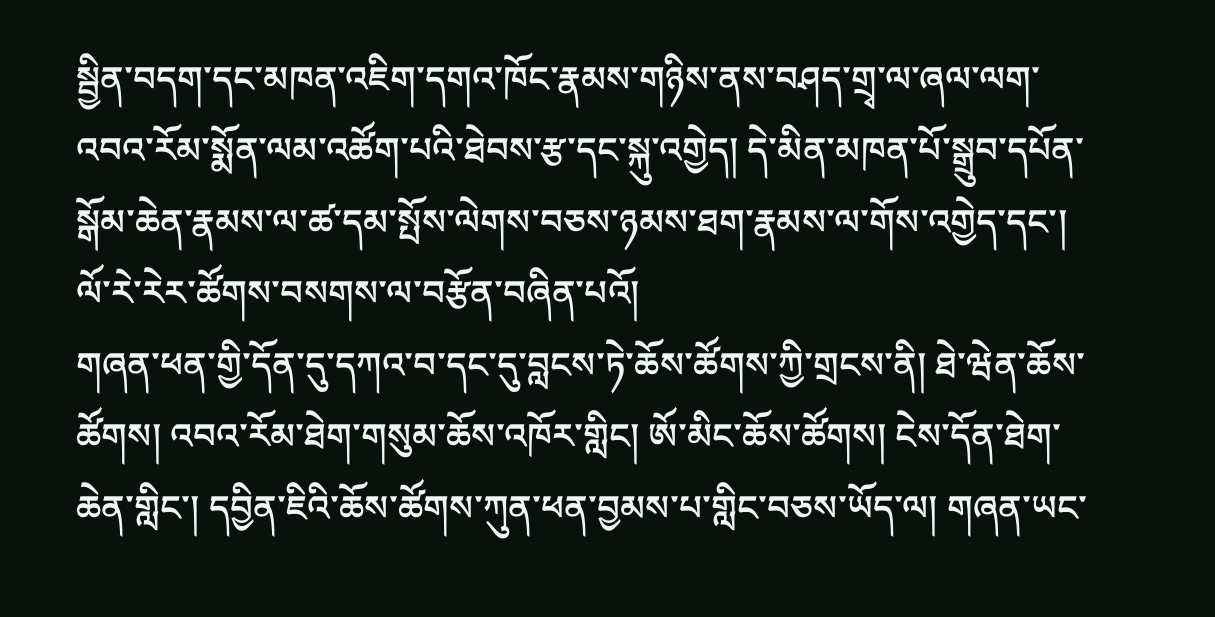སྦྱིན་བདག་དང་མཁན་འཇིག་དགའ་ཁོང་རྣམས་གཉིས་ནས་བཤད་གྲྭ་ལ་ཞལ་ལག་འབའ་རོམ་སྨོན་ལམ་འཚོག་པའི་ཐེབས་རྩ་དང་སྐུ་འགྱེད། དེ་མིན་མཁན་པོ་སྒྲུབ་དཔོན་སྒོམ་ཆེན་རྣམས་ལ་ཚ་དམ་སྤོས་ལེགས་བཅས་ཉམས་ཐག་རྣམས་ལ་གོས་འགྱེད་དང་།  ལོ་རེ་རེར་ཚོགས་བསགས་ལ་བརྩོན་བཞིན་པའོ།
གཞན་ཕན་གྱི་དོན་དུ་དཀའ་བ་དང་དུ་བླངས་ཏེ་ཆོས་ཚོགས་ཀྱི་གྲངས་ནི། ཐེ་ཝེན་ཆོས་ཚོགས། འབའ་རོམ་ཐེག་གསུམ་ཆོས་འཁོར་གླིང། ཨོ་མིང་ཆོས་ཚོགས། ངེས་དོན་ཐེག་ཆེན་གླིང་། དབྱིན་ཇིའི་ཆོས་ཚོགས་ཀུན་ཕན་བྱམས་པ་གླིང་བཅས་ཡོད་ལ། གཞན་ཡང་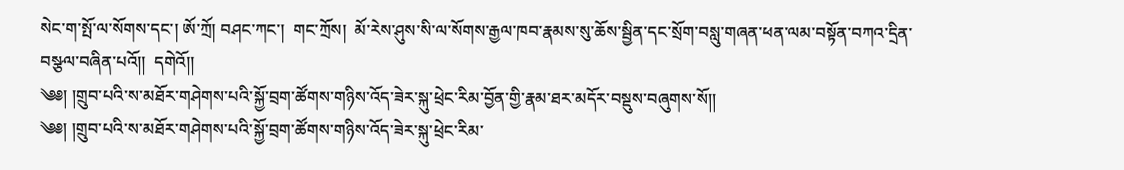སེང་ག་སྤོ་ལ་སོགས་དང་། ཨོ་ཀྲོ། བཤང་ཀང་།  གང་ཀྲོས།  མོ་རེས་ཤུས་སི་ལ་སོགས་རྒྱལ་ཁབ་རྣམས་སུ་ཆོས་སྦྱིན་དང་སྲོག་བསླུ་གཞན་ཕན་ལམ་བསྟོན་བཀའ་དྲིན་བསྩལ་བཞིན་པའོ།།  དགེའོ།།
༄༅། །གྲུབ་པའི་ས་མཐོར་གཤེགས་པའི་སྐྱོ་བྲག་ཚོགས་གཉིས་འོད་ཟེར་སྐུ་ཕྲེང་རིམ་བྱོན་གྱི་རྣམ་ཐར་མདོར་བསྡུས་བཞུགས་སོ།།
༄༅། །གྲུབ་པའི་ས་མཐོར་གཤེགས་པའི་སྐྱོ་བྲག་ཚོགས་གཉིས་འོད་ཟེར་སྐུ་ཕྲེང་རིམ་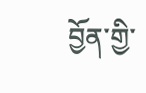བྱོན་གྱི་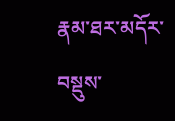རྣམ་ཐར་མདོར་བསྡུས་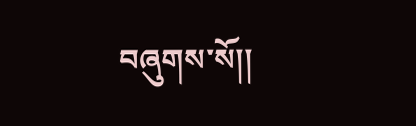བཞུགས་སོ།།